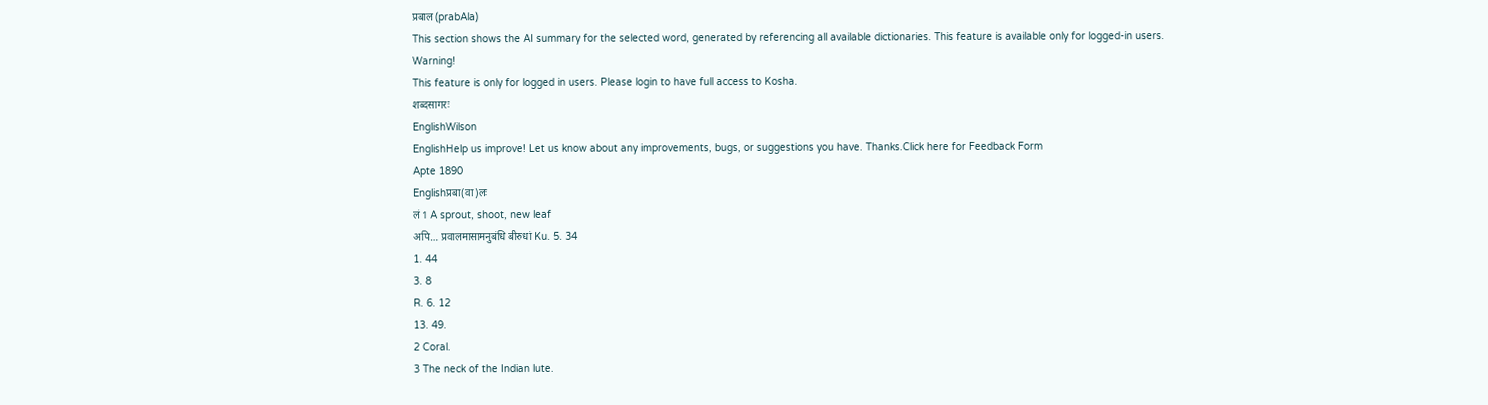प्रबाल (prabAla)
This section shows the AI summary for the selected word, generated by referencing all available dictionaries. This feature is available only for logged-in users.
Warning!
This feature is only for logged in users. Please login to have full access to Kosha.
शब्दसागरः
EnglishWilson
EnglishHelp us improve! Let us know about any improvements, bugs, or suggestions you have. Thanks.Click here for Feedback Form
Apte 1890
Englishप्रबा(वा)लः
लं 1 A sprout, shoot, new leaf
अपि… प्रवालमासामनुबंधि बीरुधां Ku. 5. 34
1. 44
3. 8
R. 6. 12
13. 49.
2 Coral.
3 The neck of the Indian lute.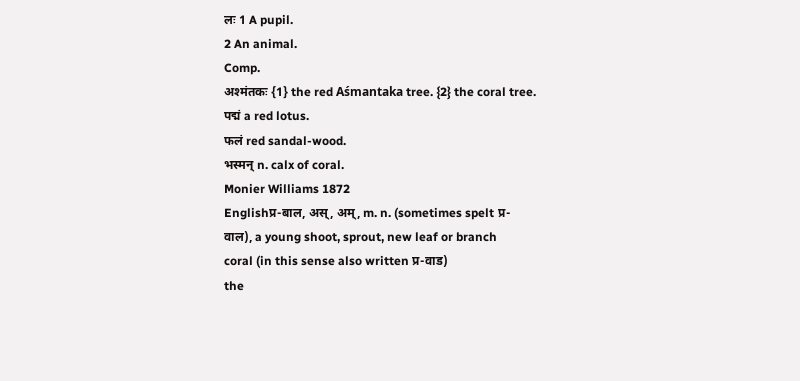लः 1 A pupil.
2 An animal.
Comp.
अश्मंतकः {1} the red Aśmantaka tree. {2} the coral tree.
पद्मं a red lotus.
फलं red sandal-wood.
भस्मन् n. calx of coral.
Monier Williams 1872
Englishप्र-बाल, अस्, अम्, m. n. (sometimes spelt प्र-
वाल), a young shoot, sprout, new leaf or branch
coral (in this sense also written प्र-वाड)
the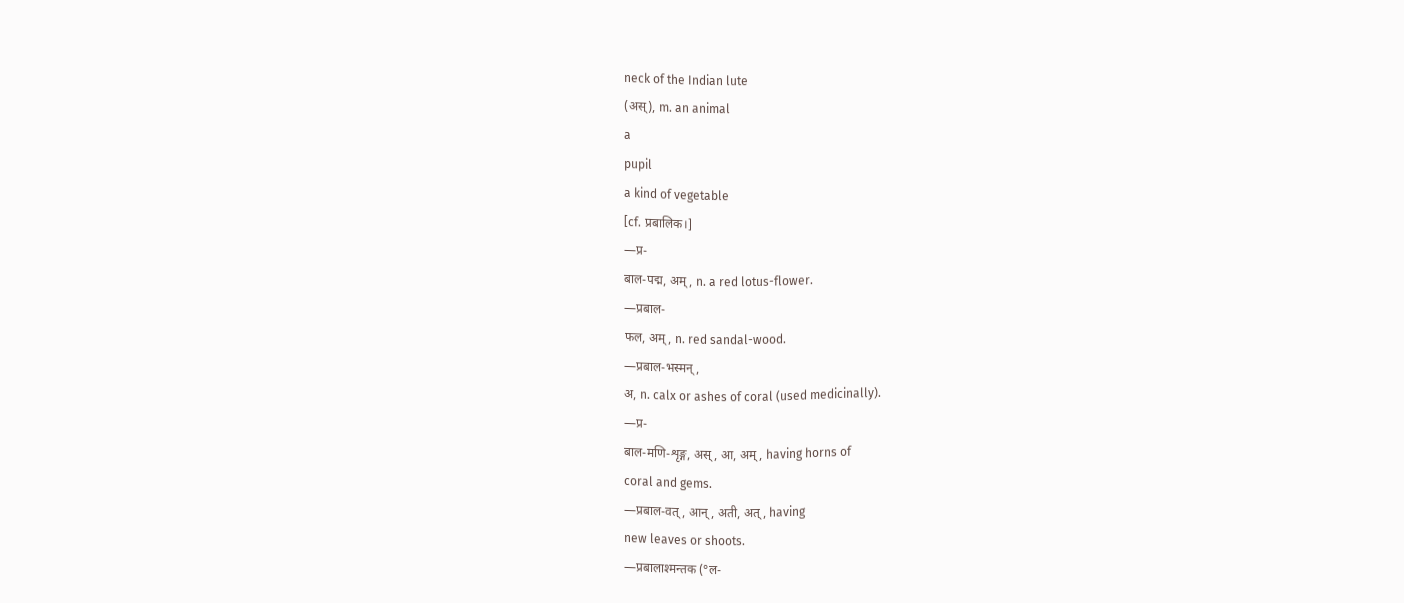neck of the Indian lute
(अस्), m. an animal
a
pupil
a kind of vegetable
[cf. प्रबालिक।]
—प्र-
बाल-पद्म, अम्, n. a red lotus-flower.
—प्रबाल-
फल, अम्, n. red sandal-wood.
—प्रबाल-भस्मन्,
अ, n. calx or ashes of coral (used medicinally).
—प्र-
बाल-मणि-शृङ्ग, अस्, आ, अम्, having horns of
coral and gems.
—प्रबाल-वत्, आन्, अती, अत्, having
new leaves or shoots.
—प्रबालाश्मन्तक (°ल-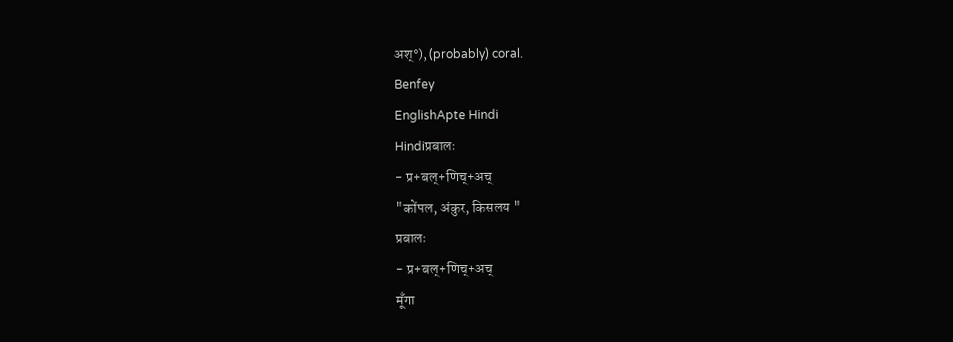अश्°), (probably) coral.
Benfey
EnglishApte Hindi
Hindiप्रबालः
- प्र+बल्+णिच्+अच्
"कोंपल, अंकुर, किसलय "
प्रबालः
- प्र+बल्+णिच्+अच्
मूँगा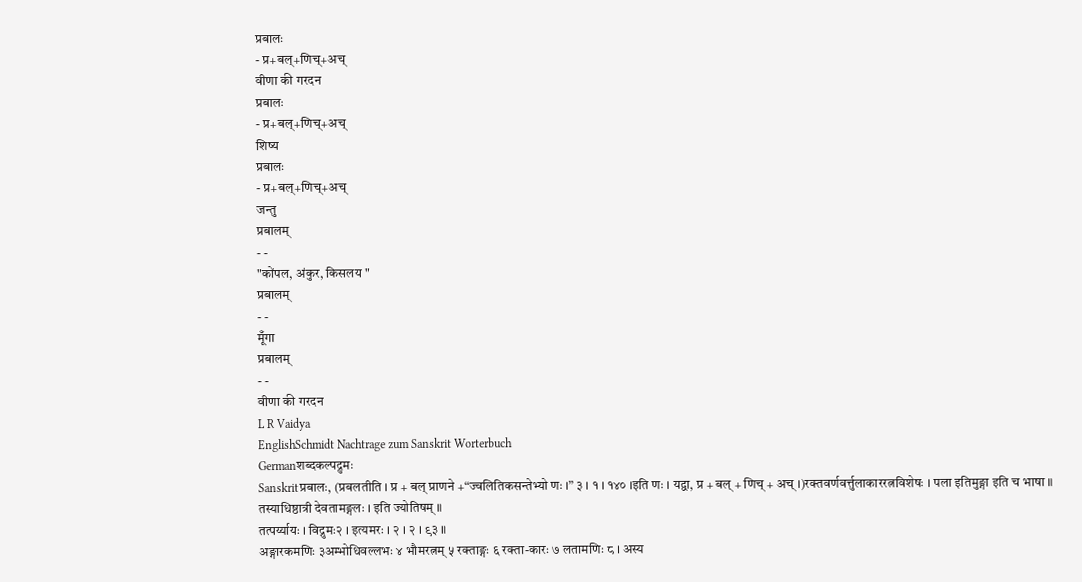प्रबालः
- प्र+बल्+णिच्+अच्
वीणा की गरदन
प्रबालः
- प्र+बल्+णिच्+अच्
शिष्य
प्रबालः
- प्र+बल्+णिच्+अच्
जन्तु
प्रबालम्
- -
"कोंपल, अंकुर, किसलय "
प्रबालम्
- -
मूँगा
प्रबालम्
- -
वीणा की गरदन
L R Vaidya
EnglishSchmidt Nachtrage zum Sanskrit Worterbuch
Germanशब्दकल्पद्रुमः
Sanskritप्रबालः, (प्रबलतीति । प्र + बल् प्राणने +“ज्वलितिकसन्तेभ्यो णः ।” ३ । १ । १४० ।इति णः । यद्वा, प्र + बल् + णिच् + अच् ।)रक्तवर्णवर्त्तुलाकाररत्नविशेषः । पला इतिमुङ्गा इति च भाषा ॥
तस्याधिष्ठात्री देवतामङ्गलः । इति ज्योतिषम् ॥
तत्पर्य्यायः । विद्रुमः२ । इत्यमरः । २ । २ । ९३ ॥
अङ्गारकमणिः ३अम्भोधिवल्लभः ४ भौमरत्नम् ५ रक्ताङ्गः ६ रक्ता-कारः ७ लतामणिः ८ । अस्य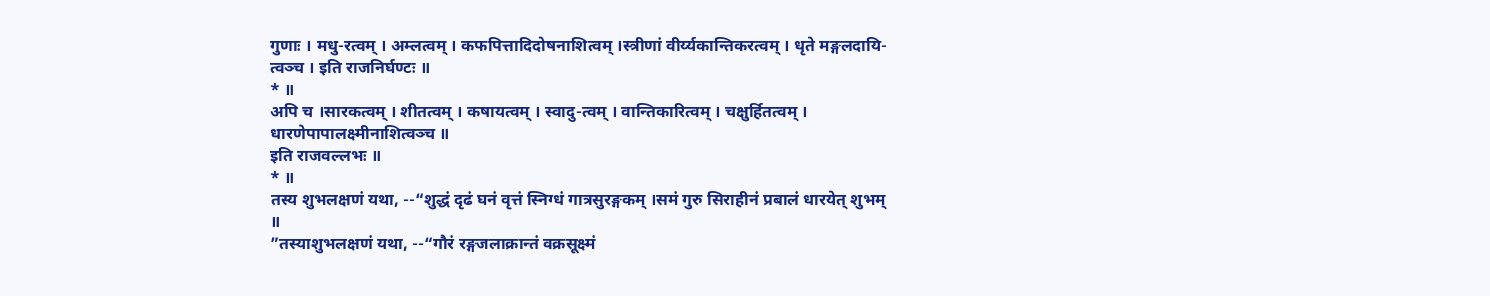गुणाः । मधु-रत्वम् । अम्लत्वम् । कफपित्तादिदोषनाशित्वम् ।स्त्रीणां वीर्य्यकान्तिकरत्वम् । धृते मङ्गलदायि-त्वञ्च । इति राजनिर्घण्टः ॥
* ॥
अपि च ।सारकत्वम् । शीतत्वम् । कषायत्वम् । स्वादु-त्वम् । वान्तिकारित्वम् । चक्षुर्हितत्वम् । धारणेपापालक्ष्मीनाशित्वञ्च ॥
इति राजवल्लभः ॥
* ॥
तस्य शुभलक्षणं यथा, --“शुद्धं दृढं घनं वृत्तं स्निग्धं गात्रसुरङ्गकम् ।समं गुरु सिराहीनं प्रबालं धारयेत् शुभम् ॥
”तस्याशुभलक्षणं यथा, --“गौरं रङ्गजलाक्रान्तं वक्रसूक्ष्मं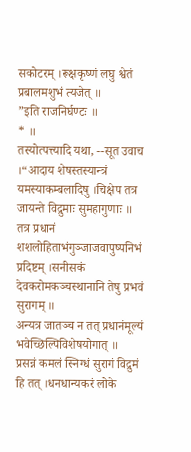सकोटरम् ।रूक्षकृष्णं लघु श्वेतं प्रबालमशुभं त्यजेत् ॥
”इति राजनिर्घण्टः ॥
* ॥
तस्योत्पत्त्यादि यथा, --सूत उवाच ।“आदाय शेषस्तस्यान्त्रं यमस्याकम्बलादिषु ।चिक्षेप तत्र जायन्ते विद्रुमाः सुमहागुणाः ॥
तत्र प्रधानं शशलोहिताभंगुञ्जाजवापुष्पनिभं प्रदिष्टम् ।सनीसकं देवकरोमकञ्चस्थानानि तेषु प्रभवं सुरागम् ॥
अन्यत्र जातञ्च न तत् प्रधानंमूल्यं भवेच्छिल्पिविशेषयोगात् ॥
प्रसन्नं कमलं स्निग्धं सुरागं विद्रुमं हि तत् ।धनधान्यकरं लोके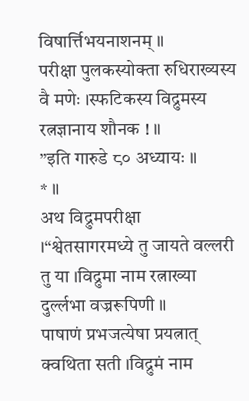विषार्त्तिभयनाशनम् ॥
परीक्षा पुलकस्योक्ता रुधिराख्यस्य वै मणेः ।स्फटिकस्य विद्रुमस्य रत्नज्ञानाय शौनक ! ॥
”इति गारुडे ८० अध्यायः ॥
* ॥
अथ विद्रुमपरीक्षा ।“श्वेतसागरमध्ये तु जायते वल्लरी तु या ।विद्रुमा नाम रत्नाख्या दुर्ल्लभा वज्ररूपिणी ॥
पाषाणं प्रभजत्येषा प्रयत्नात् क्वथिता सती ।विद्रुमं नाम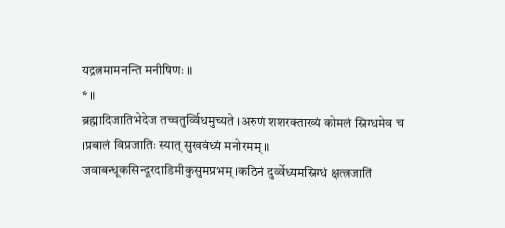यद्रत्नमामनन्ति मनीषिणः ॥
* ॥
ब्रह्मादिजातिभेदेज तच्चतुर्व्विधमुच्यते ।अरुणं शशरक्ताख्यं कोमलं स्निग्धमेव च ।प्रबालं विप्रजातिः स्यात् सुखवंध्यं मनोरमम् ॥
जवाबन्धूकसिन्दूरदाडिमीकुसुमप्रभम् ।कठिनं दुर्व्वेध्यमस्निग्धं क्षत्त्रजातिं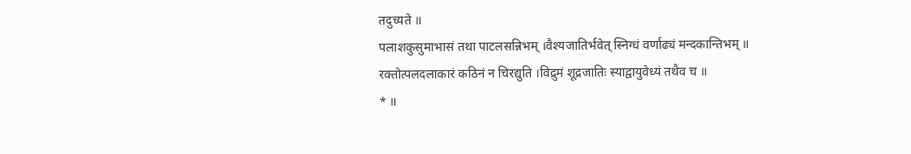तदुच्यते ॥
पलाशकुसुमाभासं तथा पाटलसन्निभम् ।वैश्यजातिर्भवेत् स्निग्धं वर्णाढ्यं मन्दकान्तिभम् ॥
रक्तोत्पलदलाकारं कठिनं न चिरद्युति ।विद्रुमं शूद्रजातिः स्याद्वायुवेध्यं तथैव च ॥
* ॥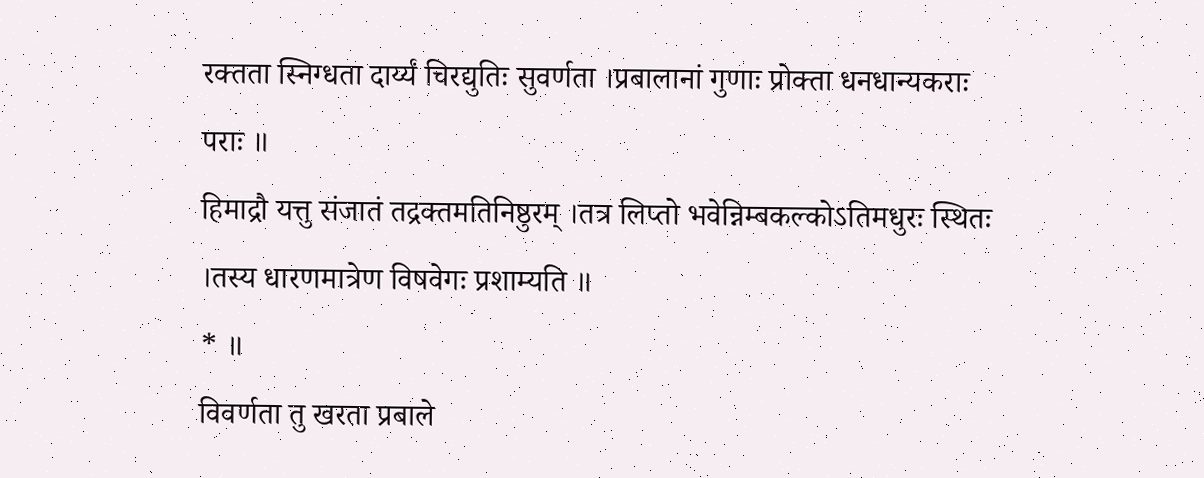रक्तता स्निग्धता दार्य्यं चिरद्युतिः सुवर्णता ।प्रबालानां गुणाः प्रोक्ता धनधान्यकराः पराः ॥
हिमाद्रौ यत्तु संजातं तद्रक्तमतिनिष्ठुरम् ।तत्र लिप्तो भवेन्निम्बकल्कोऽतिमधुरः स्थितः ।तस्य धारणमात्रेण विषवेगः प्रशाम्यति ॥
* ॥
विवर्णता तु खरता प्रबाले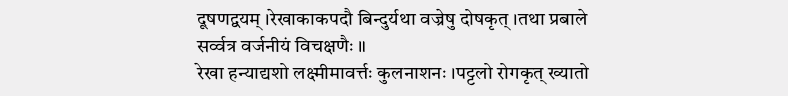दूषणद्वयम् ।रेखाकाकपदौ बिन्दुर्यथा वज्रेषु दोषकृत् ।तथा प्रबाले सर्व्वत्र वर्जनीयं विचक्षणैः ॥
रेखा हन्याद्यशो लक्ष्मीमावर्त्तः कुलनाशनः ।पट्टलो रोगकृत् ख्यातो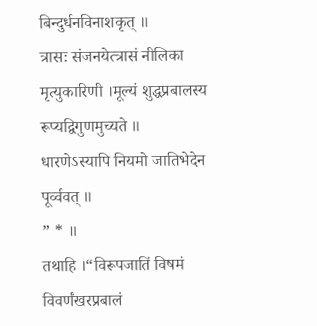बिन्दुर्धनविनाशकृत् ॥
त्रासः संजनयेत्त्रासं नीलिका मृत्युकारिणी ।मूल्यं शुद्धप्रबालस्य रूप्यद्विगुणमुच्यते ॥
धारणेऽस्यापि नियमो जातिभेदेन पूर्व्ववत् ॥
” * ॥
तथाहि ।“विरूपजातिं विषमं विवर्णंखरप्रबालं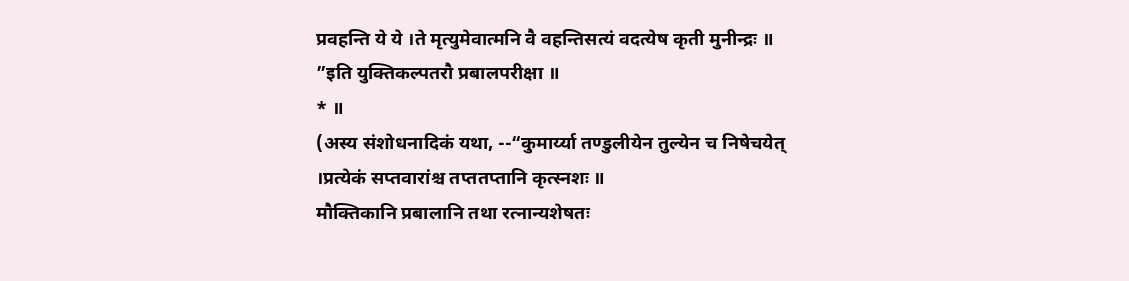प्रवहन्ति ये ये ।ते मृत्युमेवात्मनि वै वहन्तिसत्यं वदत्येष कृती मुनीन्द्रः ॥
”इति युक्तिकल्पतरौ प्रबालपरीक्षा ॥
* ॥
(अस्य संशोधनादिकं यथा, --“कुमार्य्या तण्डुलीयेन तुल्येन च निषेचयेत् ।प्रत्येकं सप्तवारांश्च तप्ततप्तानि कृत्स्नशः ॥
मौक्तिकानि प्रबालानि तथा रत्नान्यशेषतः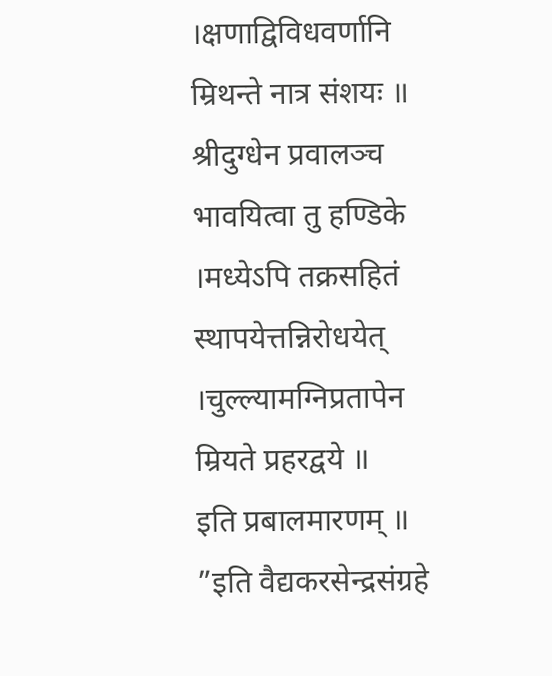।क्षणाद्विविधवर्णानि म्रिथन्ते नात्र संशयः ॥
श्रीदुग्धेन प्रवालञ्च भावयित्वा तु हण्डिके ।मध्येऽपि तक्रसहितं स्थापयेत्तन्निरोधयेत् ।चुल्ल्यामग्निप्रतापेन म्रियते प्रहरद्वये ॥
इति प्रबालमारणम् ॥
”इति वैद्यकरसेन्द्रसंग्रहे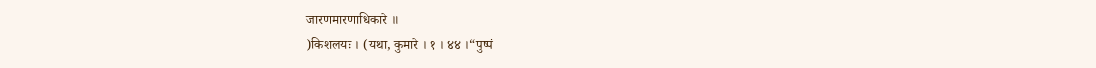जारणमारणाधिकारे ॥
)किशलयः । (यथा, कुमारे । १ । ४४ ।“पुष्पं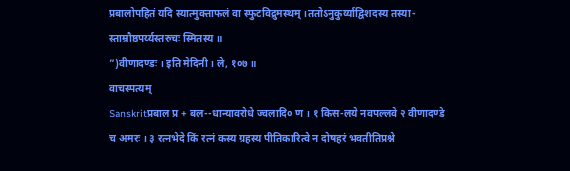प्रबालोपहितं यदि स्यात्मुक्ताफलं वा स्फुटविद्रुमस्थम् ।ततोऽनुकुर्य्याद्विशदस्य तस्या-स्ताम्रौष्ठपर्य्यस्तरुचः स्मितस्य ॥
”)वीणादण्डः । इति मेदिनी । ले, १०७ ॥
वाचस्पत्यम्
Sanskritप्रबाल प्र + बल--धान्यावरोधे ज्वलादि० ण । १ किस-लये नवपल्लवे २ वीणादण्डे च अमरः । ३ रत्नभेदे किं रत्नं कस्य ग्रहस्य पीतिकारित्वे न दोषहरं भवतीतिप्रश्ने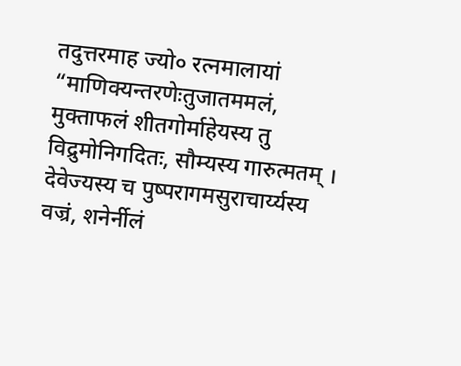तदुत्तरमाह ज्यो० रत्नमालायां “माणिक्यन्तरणेःतुजातममलं, मुक्ताफलं शीतगोर्माहेयस्य तु विद्रुमोनिगदितः, सौम्यस्य गारुत्मतम् । देवेज्यस्य च पुष्परागमसुराचार्य्यस्य वज्रं, शनेर्नीलं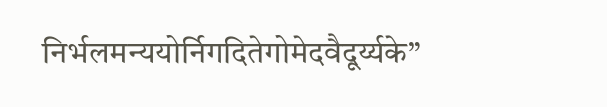निर्भलमन्ययोर्निगदितेगोमेदवैदूर्य्यके”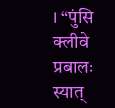। “पुंसि क्लीवे प्रबालः स्यात्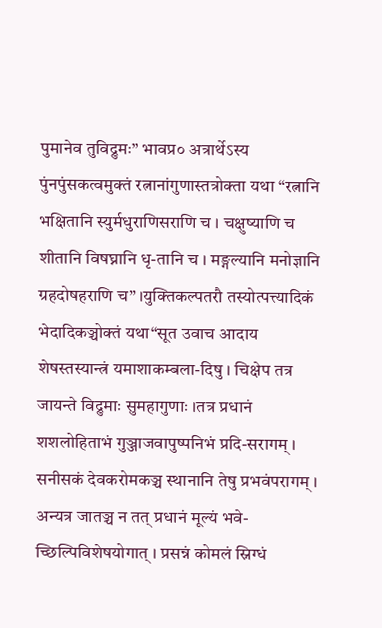पुमानेव तुविद्रुमः” भावप्र० अत्रार्थेऽस्य पुंनपुंसकत्वमुक्तं रत्नानांगुणास्तत्रोक्ता यथा “रत्नानि भक्षितानि स्युर्मधुराणिसराणि च । चक्षुष्याणि च शीतानि विषघ्नानि धृ-तानि च । मङ्गल्यानि मनोज्ञानि ग्रहदोषहराणि च” ।युक्तिकल्पतरौ तस्योत्पत्त्यादिकं भेदादिकञ्चोक्तं यथा“सूत उवाच आदाय शेषस्तस्यान्त्रं यमाशाकम्बला-दिषु । चिक्षेप तत्र जायन्ते विद्रुमाः सुमहागुणाः ।तत्र प्रधानं शशलोहिताभं गुञ्जाजवापुष्पनिभं प्रदि-सरागम् । सनीसकं देवकरोमकञ्च स्थानानि तेषु प्रभवंपरागम् । अन्यत्र जातञ्च न तत् प्रधानं मूल्यं भवे-च्छिल्पिविशेषयोगात् । प्रसन्नं कोमलं स्निग्धं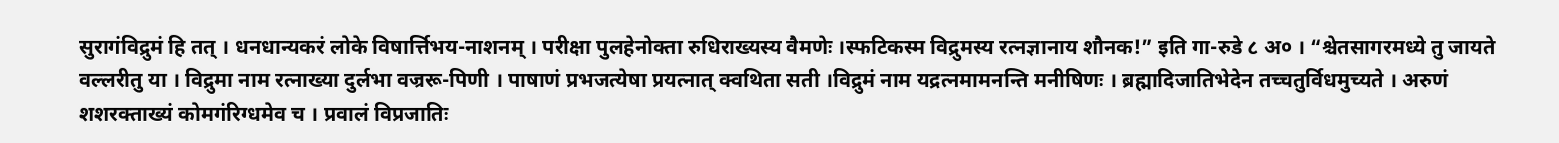सुरागंविद्रुमं हि तत् । धनधान्यकरं लोके विषार्त्तिभय-नाशनम् । परीक्षा पुलहेनोक्ता रुधिराख्यस्य वैमणेः ।स्फटिकस्म विद्रुमस्य रत्नज्ञानाय शौनक!” इति गा-रुडे ८ अ० । “श्चेतसागरमध्ये तु जायते वल्लरीतु या । विद्रुमा नाम रत्नाख्या दुर्लभा वज्ररू-पिणी । पाषाणं प्रभजत्येषा प्रयत्नात् क्वथिता सती ।विद्रुमं नाम यद्रत्नमामनन्ति मनीषिणः । ब्रह्मादिजातिभेदेन तच्चतुर्विधमुच्यते । अरुणं शशरक्ताख्यं कोमगंरिग्धमेव च । प्रवालं विप्रजातिः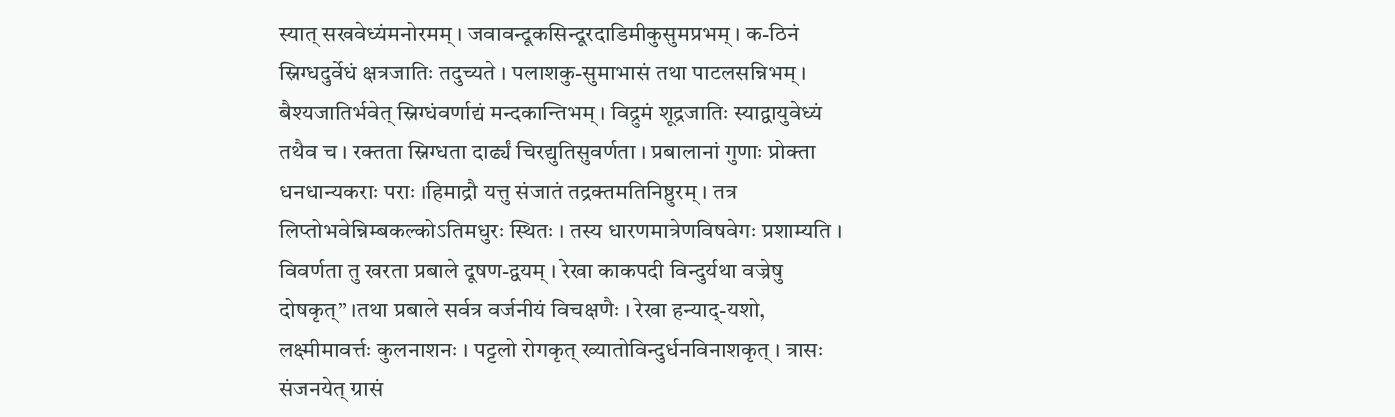स्यात् सखवेध्यंमनोरमम् । जवावन्दूकसिन्दूरदाडिमीकुसुमप्रभम् । क-ठिनं स्निग्धदुर्वेधं क्षत्रजातिः तदुच्यते । पलाशकु-सुमाभासं तथा पाटलसन्निभम् । बैश्यजातिर्भवेत् स्निग्धंवर्णाद्यं मन्दकान्तिभम् । विद्रुमं शूद्रजातिः स्याद्वायुवेध्यं तथैव च । रक्तता स्निग्धता दार्ढ्यं चिरद्युतिसुवर्णता । प्रबालानां गुणाः प्रोक्ता धनधान्यकराः पराः ।हिमाद्रौ यत्तु संजातं तद्रक्तमतिनिष्ठुरम् । तत्र लिप्तोभवेन्निम्बकल्कोऽतिमधुरः स्थितः । तस्य धारणमात्रेणविषवेगः प्रशाम्यति । विवर्णता तु खरता प्रबाले दूषण-द्वयम् । रेखा काकपदी विन्दुर्यथा वज्रेषु दोषकृत्” ।तथा प्रबाले सर्वत्र वर्जनीयं विचक्षणैः । रेखा हन्याद्-यशो, लक्ष्मीमावर्त्तः कुलनाशनः । पट्टलो रोगकृत् ख्यातोविन्दुर्धनविनाशकृत् । त्रासः संजनयेत् ग्रासं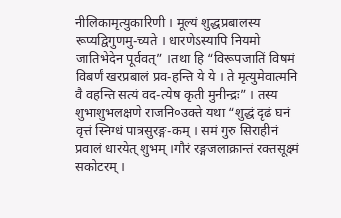नीलिकामृत्युकारिणी । मूल्यं शुद्धप्रबालस्य रूप्यद्विगुणमु-च्यते । धारणेऽस्यापि नियमो जातिभेदेन पूर्ववत्” ।तथा हि “विरूपजातिं विषमं विबर्णं खरप्रबालं प्रव-हन्ति ये ये । ते मृत्युमेवात्मनि वै वहन्ति सत्यं वद-त्येष कृती मुनीन्द्रः” । तस्य शुभाशुभलक्षणे राजनि०उक्ते यथा “शुद्धं दृढं घनं वृत्तं स्निग्धं पात्रसुरङ्ग-कम् । समं गुरु सिराहीनं प्रवालं धारयेत् शुभम् ।गौरं रङ्गजलाक्रान्तं रक्तसूक्ष्मं सकोटरम् ।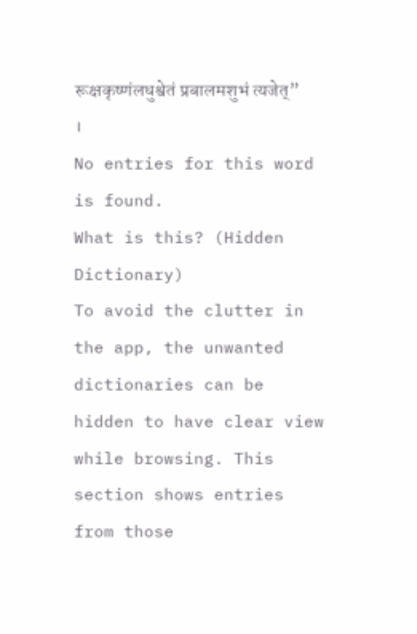रूक्षकृष्णंलधुश्वेतं प्रबालमशुभं त्यजेत्” ।
No entries for this word is found.
What is this? (Hidden Dictionary)
To avoid the clutter in the app, the unwanted dictionaries can be hidden to have clear view while browsing. This section shows entries from those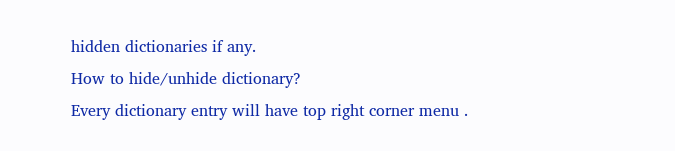hidden dictionaries if any.
How to hide/unhide dictionary?
Every dictionary entry will have top right corner menu .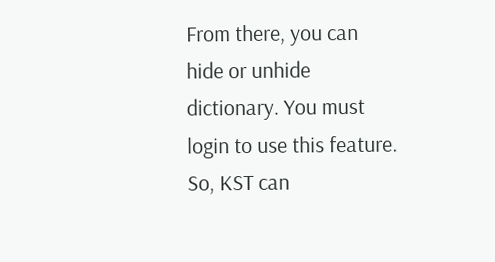From there, you can hide or unhide dictionary. You must login to use this feature. So, KST can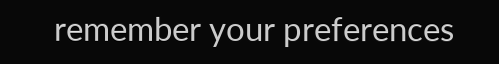remember your preferences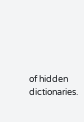of hidden dictionaries.